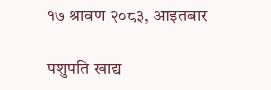१७ श्रावण २०८३, आइतबार

पशुपति खाद्य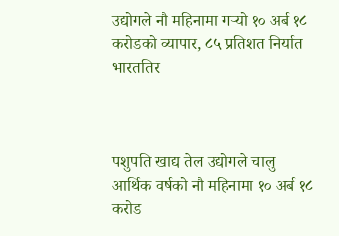उद्योगले नौ महिनामा गर्‍यो १० अर्ब १८ करोडको व्यापार, ८५ प्रतिशत निर्यात भारततिर



पशुपति खाद्य तेल उद्योगले चालु आर्थिक वर्षको नौ महिनामा १० अर्ब १८ करोड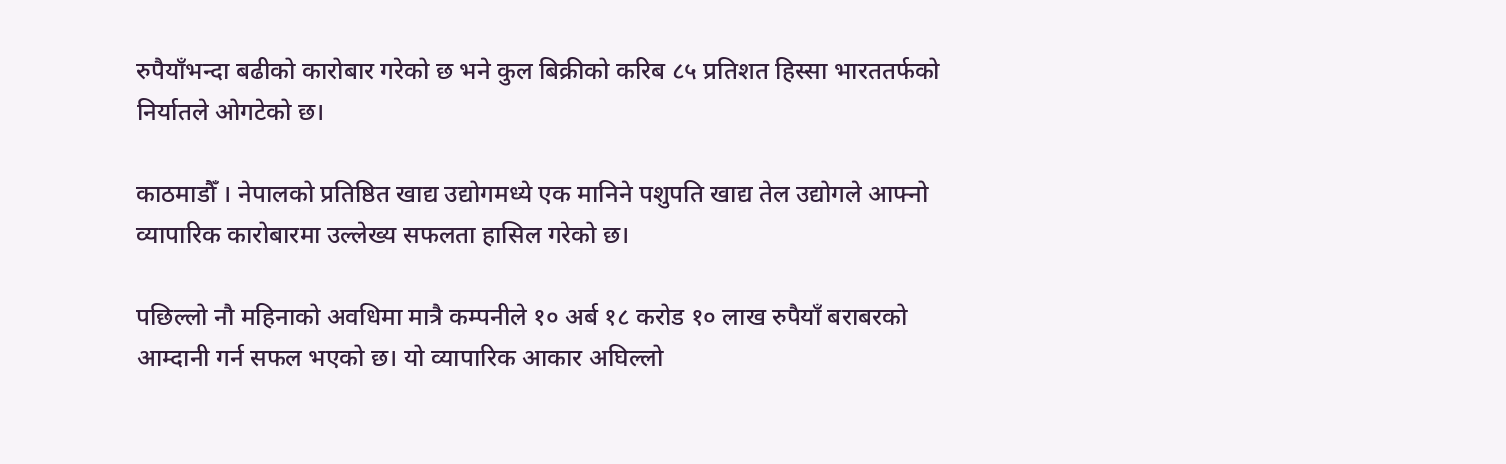रुपैयाँभन्दा बढीको कारोबार गरेको छ भने कुल बिक्रीको करिब ८५ प्रतिशत हिस्सा भारततर्फको निर्यातले ओगटेको छ।

काठमाडौँ । नेपालको प्रतिष्ठित खाद्य उद्योगमध्ये एक मानिने पशुपति खाद्य तेल उद्योगले आफ्नो व्यापारिक कारोबारमा उल्लेख्य सफलता हासिल गरेको छ।

पछिल्लो नौ महिनाको अवधिमा मात्रै कम्पनीले १० अर्ब १८ करोड १० लाख रुपैयाँ बराबरको आम्दानी गर्न सफल भएको छ। यो व्यापारिक आकार अघिल्लो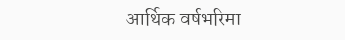आर्थिक वर्षभरिमा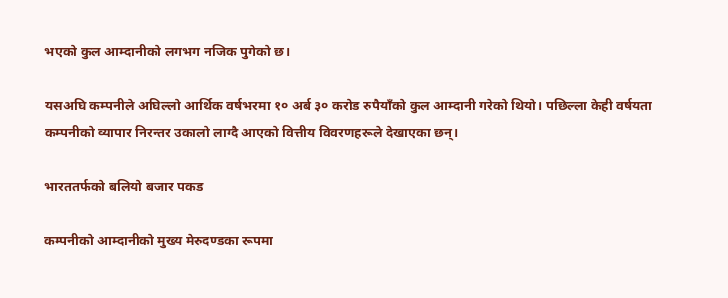भएको कुल आम्दानीको लगभग नजिक पुगेको छ।

यसअघि कम्पनीले अघिल्लो आर्थिक वर्षभरमा १० अर्ब ३० करोड रुपैयाँको कुल आम्दानी गरेको थियो। पछिल्ला केही वर्षयता कम्पनीको व्यापार निरन्तर उकालो लाग्दै आएको वित्तीय विवरणहरूले देखाएका छन्।

भारततर्फको बलियो बजार पकड

कम्पनीको आम्दानीको मुख्य मेरुदण्डका रूपमा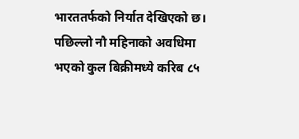भारततर्फको निर्यात देखिएको छ। पछिल्लो नौ महिनाको अवधिमा भएको कुल बिक्रीमध्ये करिब ८५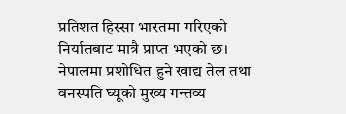प्रतिशत हिस्सा भारतमा गरिएको निर्यातबाट मात्रै प्राप्त भएको छ। नेपालमा प्रशोधित हुने खाद्य तेल तथा वनस्पति घ्यूको मुख्य गन्तव्य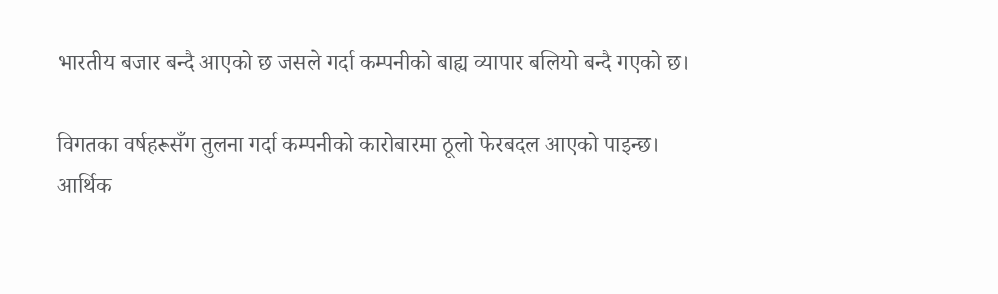भारतीय बजार बन्दै आएको छ जसले गर्दा कम्पनीको बाह्य व्यापार बलियो बन्दै गएको छ।

विगतका वर्षहरूसँग तुलना गर्दा कम्पनीको कारोबारमा ठूलो फेरबदल आएको पाइन्छ। आर्थिक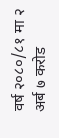वर्ष २०८०/८१ मा २ अर्ब ७ करोड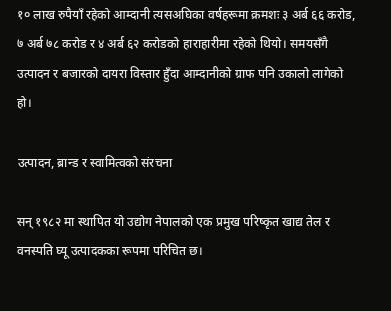१० लाख रुपैयाँ रहेको आम्दानी त्यसअघिका वर्षहरूमा क्रमशः ३ अर्ब ६६ करोड, ७ अर्ब ७८ करोड र ४ अर्ब ६२ करोडको हाराहारीमा रहेको थियो। समयसँगै उत्पादन र बजारको दायरा विस्तार हुँदा आम्दानीको ग्राफ पनि उकालो लागेको हो।

उत्पादन, ब्रान्ड र स्वामित्वको संरचना

सन् १९८२ मा स्थापित यो उद्योग नेपालको एक प्रमुख परिष्कृत खाद्य तेल र वनस्पति घ्यू उत्पादकका रूपमा परिचित छ।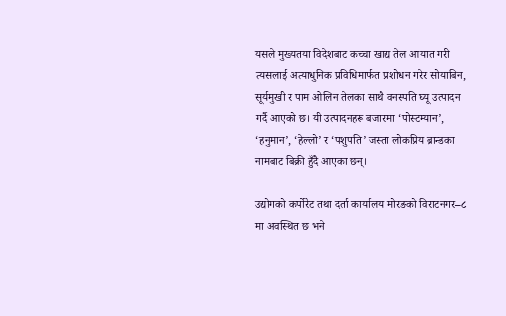यसले मुख्यतया विदेशबाट कच्चा खाद्य तेल आयात गरी त्यसलाई अत्याधुनिक प्रविधिमार्फत प्रशोधन गरेर सोयाबिन, सूर्यमुखी र पाम ओलिन तेलका साथै वनस्पति घ्यू उत्पादन गर्दै आएको छ। यी उत्पादनहरू बजारमा ‘पोस्टम्यान’, ‘हनुमान’, ‘हेल्लो’ र ‘पशुपति’ जस्ता लोकप्रिय ब्रान्डका नामबाट बिक्री हुँदै आएका छन्।

उद्योगको कर्पोरेट तथा दर्ता कार्यालय मोरङको विराटनगर–८ मा अवस्थित छ भने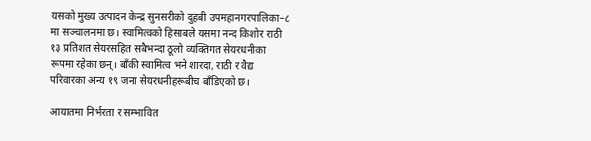यसको मुख्य उत्पादन केन्द्र सुनसरीको दुहबी उपमहानगरपालिका–८ मा सञ्चालनमा छ। स्वामित्वको हिसाबले यसमा नन्द किशोर राठी १३ प्रतिशत सेयरसहित सबैभन्दा ठूलो व्यक्तिगत सेयरधनीका रूपमा रहेका छन्। बाँकी स्वामित्व भने शारदा, राठी र वैद्य परिवारका अन्य १९ जना सेयरधनीहरूबीच बाँडिएको छ।

आयातमा निर्भरता र सम्भावित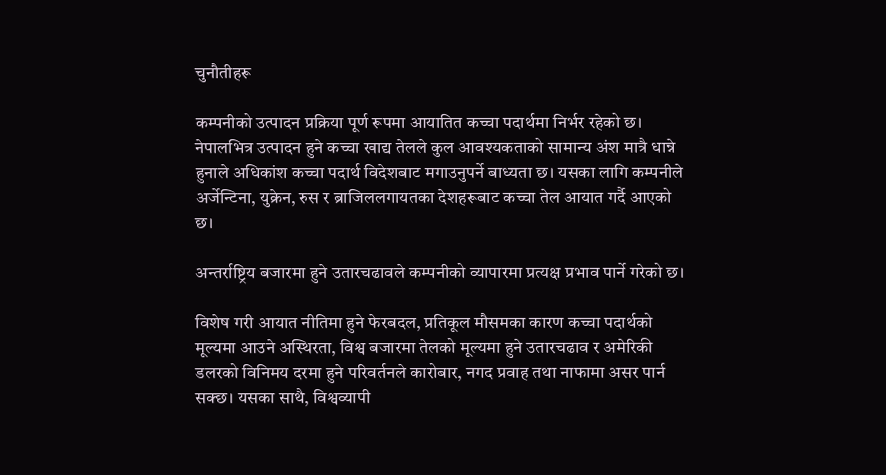चुनौतीहरू

कम्पनीको उत्पादन प्रक्रिया पूर्ण रूपमा आयातित कच्चा पदार्थमा निर्भर रहेको छ। नेपालभित्र उत्पादन हुने कच्चा खाद्य तेलले कुल आवश्यकताको सामान्य अंश मात्रै धान्ने हुनाले अधिकांश कच्चा पदार्थ विदेशबाट मगाउनुपर्ने बाध्यता छ। यसका लागि कम्पनीले अर्जेन्टिना, युक्रेन, रुस र ब्राजिललगायतका देशहरूबाट कच्चा तेल आयात गर्दै आएको छ।

अन्तर्राष्ट्रिय बजारमा हुने उतारचढावले कम्पनीको व्यापारमा प्रत्यक्ष प्रभाव पार्ने गरेको छ।

विशेष गरी आयात नीतिमा हुने फेरबदल, प्रतिकूल मौसमका कारण कच्चा पदार्थको मूल्यमा आउने अस्थिरता, विश्व बजारमा तेलको मूल्यमा हुने उतारचढाव र अमेरिकी डलरको विनिमय दरमा हुने परिवर्तनले कारोबार, नगद प्रवाह तथा नाफामा असर पार्न सक्छ। यसका साथै, विश्वव्यापी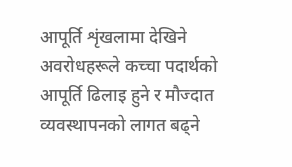आपूर्ति शृंखलामा देखिने अवरोधहरूले कच्चा पदार्थको आपूर्ति ढिलाइ हुने र मौज्दात व्यवस्थापनको लागत बढ्ने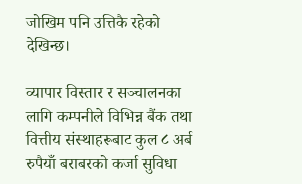जोखिम पनि उत्तिकै रहेको देखिन्छ।

व्यापार विस्तार र सञ्चालनका लागि कम्पनीले विभिन्न बैंक तथा वित्तीय संस्थाहरूबाट कुल ८ अर्ब रुपैयाँ बराबरको कर्जा सुविधा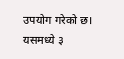उपयोग गरेको छ। यसमध्ये ३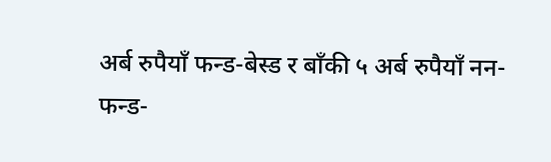अर्ब रुपैयाँ फन्ड-बेस्ड र बाँकी ५ अर्ब रुपैयाँ नन-फन्ड-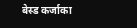बेस्ड कर्जाका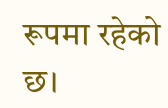रूपमा रहेको छ।